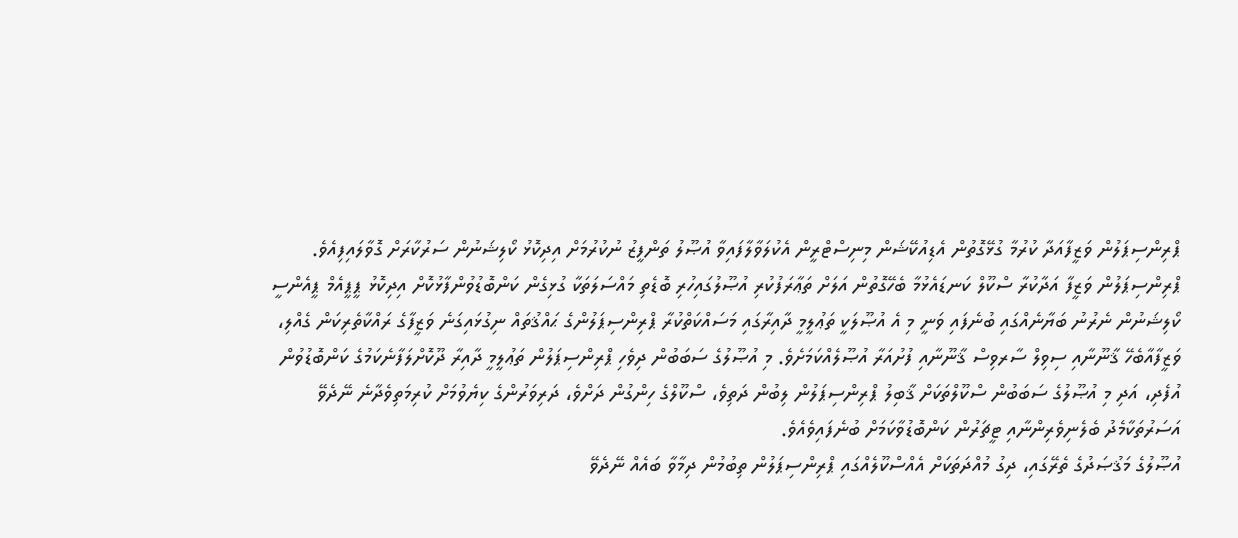ޕްރިންސިޕަލުން ވަޒީފާއަދާ ކުރުމާ ގުޅޭގޮތުން އެޑިއުކޭޝަން މިނިސްޓްރީން އެކުލަވާލާފައިވާ އުޞޫލު ތަންފީޒު ނުކުރުމަށް އިދިކޮޅު ކޯލިޝަނުން ސަރުކާރަށް ގޮވާލައިފިއެވެ.
ޕްރިންސިޕަލުން ވަޒީފާ އަދާކުރާ ސްކޫލް ކަނޑައެޅުމާ ބެހޭގޮތުން އަލަށް ތަޢާރަފުކުރި އުޞޫލުގައިހުރި ބޮޑެތި މައްސަލަތަކާ ގުޅިގެން ކަންބޮޑުވުންފާޅުކޮށް އިދިކޮޅު ޕީޕީއެމް ޕީއެންސީ ކޯލިޝަނުން ނެރުނު ބަޔާނެއްގައި ބުނެފައި ވަނީ މި އެ އުޞޫލަކީ ތަޢުލީމީ ދާއިރާގައި މަސައްކަތްކުރާ ޕްރިންސިޕަލުންގެ ޙައްޤުތައް ނިގުޅައިގަނެ ވަޒީފާގެ ރައްކާތެރިކަން ގެއްލި، ވަޒީފާއާބެހޭ ޤާނޫނާއި ސިވިލް ސާރވިސް ޤާނޫނާއި ފުށުއަރާ އުޞޫލެއްކަމަށެވެ. މި އުޞޫލުގެ ސަބަބުން ދިވެހި ޕްރިންސިޕަލުން ތަޢުލީމީ ދާއިރާ ދޫކޮށްލަފާނެކަމުގެ ކަންބޮޑުވުން އުފެދި، އަދި މި އުޞޫލުގެ ސަބަބުން ސްކޫލްތަކަށް ޤާބިލު ޕްރިންސިޕަލުން ލިބުން ދަތިވެ، ސްކޫލްގެ ހިންގުން ދަށްވެ، ދަރިވަރުންގެ ކިޔެވުމަށް ކުރިމަތިވެދާނެ ނޭދެވޭ އަސަރުތަކާމެދު ބެލެނިވެރިންނާއި ޓީޗަރުން ކަންބޮޑުވާކަމަށް ބުނެފައިވެއެވެ.
އުޞޫލުގެ މަޤުޞަދުގެ ތެރޭގައި، ދިގު މުއްދަތަކަށް އެއްސްކޫލެއްގައި ޕްރިންސިޕަލުން ތިބުމުން ދިމާވާ ބައެއް ނޭދެވޭ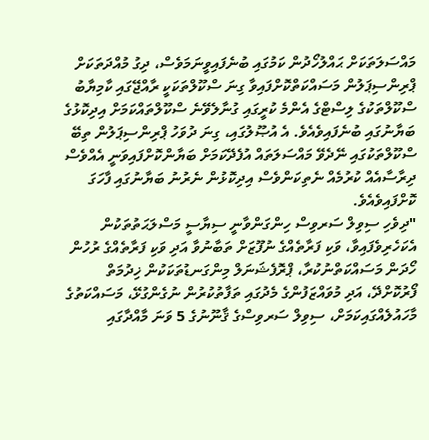މައްސަލަތަކަށް ޙައްލުހޯދުން ކަމުގައި ބުނެފައިވީނަމަވެސް، ދިގު މުއްދަތަކަށް ޕްރިންސިޕަލުން މަސައްކަތްކޮށްފައިވާ ގިނަ ސްކޫލްތަކަކީ ރާއްޖޭގައި ކާމިޔާބު ސްކޫލްތަކުގެ ލިސްޓްގެ އެންމެ ކުރީގައި ގުނާލެވޭނެ ސްކޫލްތައްކަމަށް އިދިކޮޅުގެ ބަޔާނުގައި ބުނެފައިވެއެވެ. އެ އުޞޫލުގައި، ގިނަ ދުވަހު ޕްރިންސިޕަލުން ތިބޭ ސްކޫލްތަކުގައި ނޭދެވޭ މައްސަލަތައް އުފެދޭކަމަށް ބަޔާންކޮށްފައިވަނީ އެއްވެސް ދިރާސާއެއް ކުރުމެއް ނެތިކަންވެސް އިދިކޮޅުން ނެރުނު ބަޔާނުގައި ފާހަގަ ކޮށްފައިވެއެވެ.
"ދިވެހި ސިވިލް ސަރވިސް ހިންގަންވާނީ ސިޔާސީ މަސްލަޙަތުތަކުން އެކަހެރިވެފައިވާ، ވަކި ފަރާތެއްގެ ނުފޫޒަށް ތަބާނުވާ އަދި ވަކި ފަރާތެއްގެ ރުހުން ހޯދަން މަސައްކަތްނުކުރާ، ޕްރޮފެޝަނަލް މިންގަނޑުތަކަކުން ޚިދުމަތް ފޯރުކޮށްދޭ، އަދި މުވައްޒަފުންގެ މެދުގައި ތަފާތުކުރުން ނުގެންގުޅޭ، މަސައްކަތުގެ މާހައުލެއްގައިކަމަށް، ސިވިލް ސަރވިސްގެ ޤާނޫނުގެ 5 ވަނަ މާއްދާގައި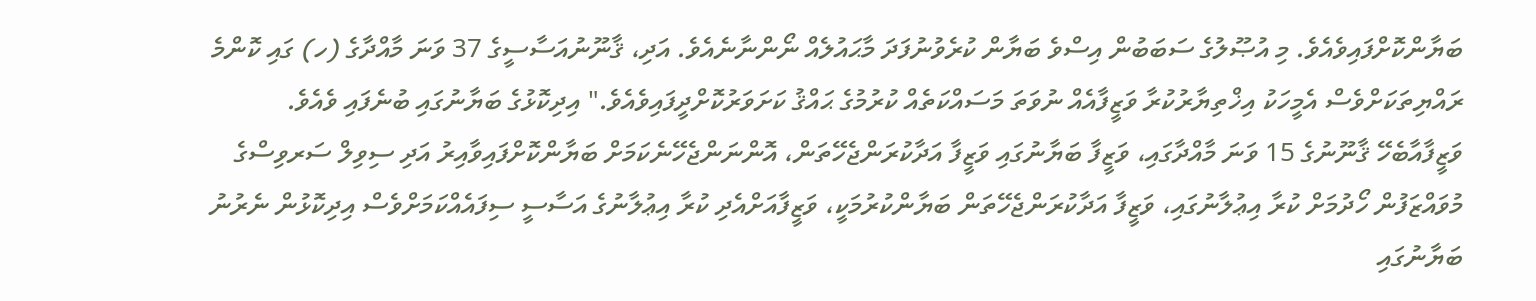ބަޔާންކޮށްފައިވެއެވެ. މި އުޞޫލުގެ ސަބަބުން އިސްވެ ބަޔާން ކުރެވުނުފަދަ މާޙައުލެއް ނޯންނާނެއެވެ. އަދި، ޤާނޫނުއަސާސީގެ 37 ވަނަ މާއްދާގެ (ހ) ގައި ކޮންމެ ރައްޔިތަކަށްވެސް އެމީހަކު އިޚްތިޔާރުކުރާ ވަޒީފާއެއް ނުވަތަ މަސައްކަތެއް ކުރުމުގެ ޙައްޤު ކަށަވަރުކޮށްދީފައިވެއެވެ." އިދިކޮޅުގެ ބަޔާނުގައި ބުނެފައި ވެއެވެ.
ވަޒީފާއާބެހޭ ޤާނޫނުގެ 15 ވަނަ މާއްދާގައި، ވަޒީފާ ބަޔާނުގައި ވަޒީފާ އަދާކުރަންޖެހޭތަން، އޮންނަންޖެހޭނެކަމަށް ބަޔާންކޮށްފައިވާއިރު އަދި ސިވިލް ސަރވިސްގެ މުވައްޒަފުން ހޯދުމަށް ކުރާ އިޢުލާނުގައި، ވަޒީފާ އަދާކުރަންޖެހޭތަން ބަޔާންކުރުމަކީ، ވަޒީފާއަށްއެދި ކުރާ އިޢުލާނުގެ އަސާސީ ސިފައެއްކަމަށްވެސް އިދިކޮޅުން ނެރުނު ބަޔާނުގައި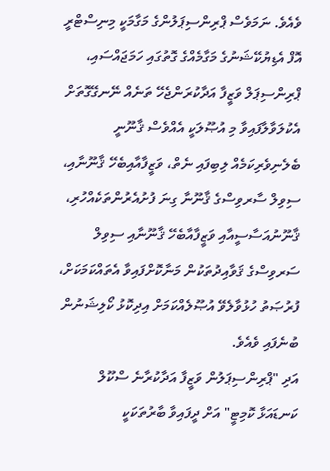ވެއެވެ. ނަމަވެސް ޕްރިންސިޕަލުންގެ މަގާމަކީ މިނިސްޓްރީ އޮފް އެޑިޔުކޭޝަނުގެ މަގާމެއްގެ ގޮތުގައި ހަމަޖައްސައި، ޕްރިންސިޕަލް ވަޒީފާ އަދާކުރަންޖެހޭ ތަނެއް ނޭނގޭގޮތަށް އެކުލަވާލާފައިވާ މި އުޞޫލަކީ އެއްވެސް ޤާނޫނީ ބެލެނިވެރިކަމެއް ލިބިފައި ނެތް، ވަޒީފާއާއިބެހޭ ޤާނޫނާއި، ސިވިލް ސާރވިސްގެ ޤާނޫނާ ގިނަ ފުށުއެރުންތަކެއްހުރި، ޤާނޫނުއަސާސީއާއި ވަޒީފާއާބެހޭ ޤާނޫނާއި ސިވިލް ސަރވިސްގެ ޤަވާއިދުތަކުން މަނާކޮށްފައިވާ އެތައްކަމަކަށް، ފުރުޞަތު ހުޅުވާލެވޭ އުޞޫލެއްކަމަށް އިދިކޮޅު ކޯލިޝަނުން ބުނެފައި ވެއެވެ.
އަދި "ޕްރިންސިޕަލުން ވަޒީފާ އަދާކުރާނެ ސްކޫލް ކަނޑައަޅާ ކޮމިޓީ" އަށް ދީފައިވާ ބާރުތަކަކީ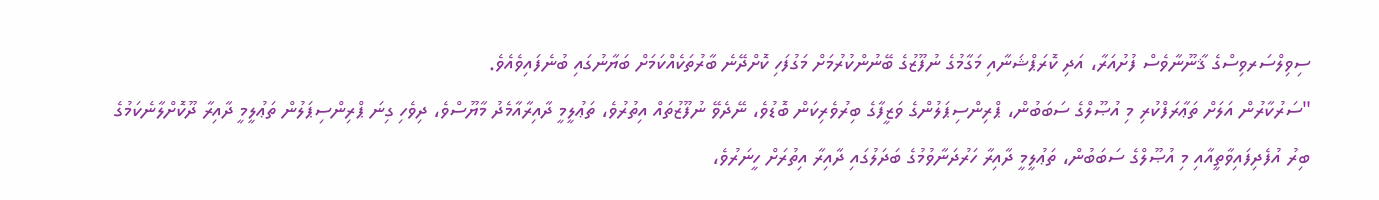ސިވިލްސަރވިސްގެ ޤާނޫނާވެސް ފުށުއަރާ، އަދި ކޮރަޕްޝަނާއި މަގާމުގެ ނުފޫޒުގެ ބޭނުންކުރުމަށް މަގުފަހި ކޮށްދޭނެ ބާރުތަކެއްކަމަށް ބަޔާނުގައި ބުނެފައިވެއެވެ.
"ސަރުކާރުން އަލަށް ތަޢާރަފްކުރި މި އުޞޫލްގެ ސަބަބުން، ޕްރިންސިޕަލުންގެ ވަޒީފާގެ ބިރުވެރިކަން ބޮޑުވެ، ނޭދެވޭ ނުފޫޒުތައް އިތުރުވެ، ތަޢުލީމީ ދާއިރާއާމެދު މާޔޫސްވެ، ދިވެހި ގިނަ ޕްރިންސިޕަލުން ތަޢުލީމީ ދާއިރާ ދޫކޮށްލާނެކަމުގެ ބިރު އުފެދިފައިވާތީއާއި މި އުޞޫލްގެ ސަބަބުން، ތަޢުލީމީ ދާއިރާ ހަރުދަނާވުމުގެ ބަދަލުގައި ދާއިރާ އިތުރަށް ހީނަރުވެ،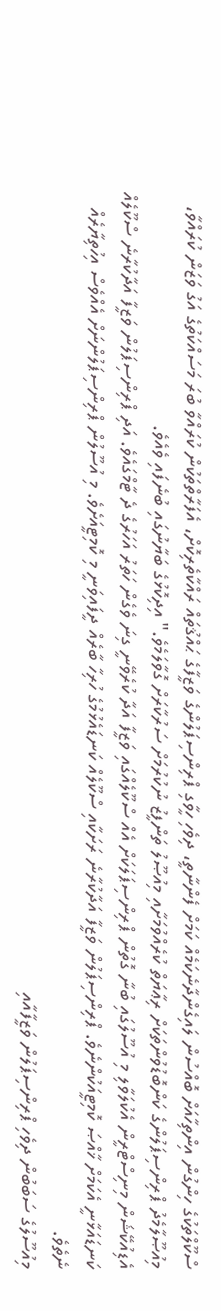ސްކޫލްތަކުގެ ހިންގުން އިންތިހާއަށް ބޮއްސުން ލައިގެންދާނެކަމެއް ކަމަށް ފެންނާތީ، ދިވެހި ހީވާގި ޕްރިންސިޕަލުންގެ ވަޒީފާގެ ޙައްޤުތައް ރައްކާތެރިކޮށް، އެފަރާތްތަކުން ކުރައްވާ ބުރަ މަސައްކަތުގެ އަގު ވަޒަން ކުރައްވާ، މިއުޞޫލާމެދު ޕްރިންސިޕަލުންގެ ކަންބޮޑުވުންތަކަށް ރިޢާޔަތް ކުރެއްވުމަށާއި މިއުޞޫލު ތަންފީޒު ނުކުރުމަށް ސަރުކާރަށް ގޮވާލަމެވެ." އިދިކޮޅުގެ ބަޔާނުގައި ބުނެފައި ވެއެވެ.
އެޑިއުކޭޝަން މިނިސްޓްރީން އެކުލަވާލި މި އުސޫލުގައި ބުނާ ގޮތުން ޕްރިންސިޕަލަކަށް އެއް ސްކޫލެއްގައި ވަޒީފާ އަދާ ކުރެވޭނީ ގިނަ ވެގެން ހަތަރު އަހަރުގެ ދެ ޓާމްގައެވެ. އަދި ޕްރިންސިޕަލުން ވަޒީފާ އަދާކުރާނެ ސްކޫލެއް ކަނޑައަޅާނީ އެކަމަށް ޚާއްޞަ ކޮމިޓީއަކުންނެވެ. ޕްރިންސިޕަލުން ވަޒީފާ އަދާކުރާނެ ރަށަކާއި ސްކޫލެއް ކަނޑައެޅުމުގެ ހުރިހާ ބާރެއް ދީފައިވަނީ މި ކޮމިޓީއަށެވެ. މި އުސޫލުން ޕްރިންސިޕަލުންނަށް އެއްވެސް އިހުތިޔާރެއް ނެތެވެ.
މިއުސޫލުގެ ސަބަބުން ދިވެހި ޕްރިންސިޕަލުން ވަޒީފާއާއި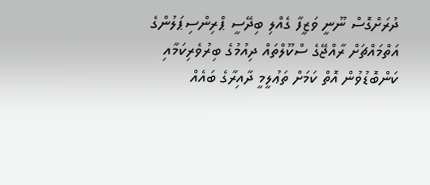ދުރަށްގޮސް ނޫނީ ވަޒީފާ ގެއްލި ބިދޭސީ ޕްރިންސިޕަލުންގެ އަތްމައްޗަށް ރާއްޖޭގެ ސްކޫލްތައް ދިއުމުގެ ބިރުވެރިކަމާއި ކަންބޮޑުވުން އޮތް ކަމަށް ތަޢުލީމީ ދާއިރާގެ ބައެއް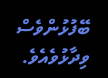ބޭފުޅުންވެސް ވިދާޅުވެއެވެ.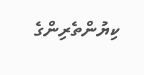ކިޔުންތެރިންގެ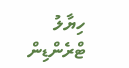ހިޔާލު
ޓްރެންޑިން